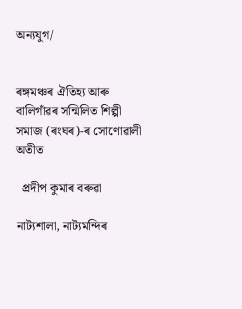অন্যযুগ/


ৰঙ্গমঞ্চৰ ঐতিহ্য আৰু বালিগাঁৱৰ সন্মিলিত শিল্পী সমাজ (ৰংঘৰ)-ৰ সোণোৱালী অতীত

  প্ৰদীপ কুমাৰ বৰুৱা

নাট্যশালা, নাট্যমন্দিৰ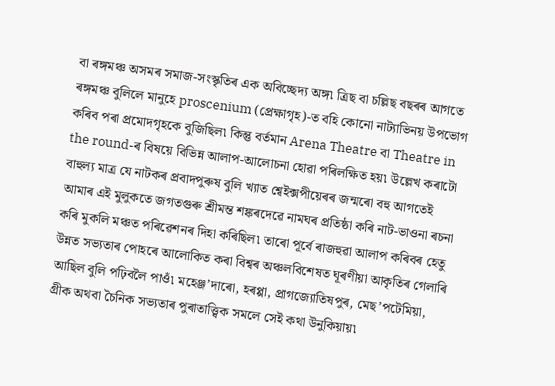বা ৰঙ্গমঞ্চ অসমৰ সমাজ-সংস্কৃতিৰ এক অবিচ্ছেদ্য অঙ্গ৷ ত্ৰিছ বা চল্লিছ বছৰৰ আগতে ৰঙ্গমঞ্চ বুলিলে মানুহে proscenium (প্ৰেক্ষাগৃহ)-ত বহি কোনো নাট্যাভিনয় উপভোগ কৰিব পৰা প্ৰমোদগৃহকে বুজিছিল৷ কিন্তু বৰ্তমান Arena Theatre বা Theatre in the round-ৰ বিষয়ে বিভিন্ন আলাপ-আলোচনা হোৱা পৰিলক্ষিত হয়৷ উল্লেখ কৰাটো বাহুল্য মাত্ৰ যে নাটকৰ প্ৰবাদপুৰুষ বুলি খ্যাত শ্বেইক্সপীয়েৰৰ জন্মৰো বহু আগতেই আমাৰ এই মুলুকতে জগতগুৰু শ্ৰীমন্ত শঙ্কৰদেৱে নামঘৰ প্ৰতিষ্ঠা কৰি নাট-ভাওনা ৰচনা কৰি মুকলি মঞ্চত পৰিৱেশনৰ দিহা কৰিছিল৷ তাৰো পূৰ্বে ৰাজহুৱা আলাপ কৰিবৰ হেতু উন্নত সভ্যতাৰ পোহৰে আলোকিত কৰা বিশ্বৰ অঞ্চলবিশেষত ঘূৰণীয়া আকৃতিৰ গেলাৰি‍ আছিল বুলি পঢ়িবলৈ পাওঁ৷ মহেঞ্জ’দাৰো, হৰপ্পা, প্ৰাগজ্যোতিষপুৰ, মেছ’পটেমিয়া, গ্ৰীক অথবা চৈনিক সভ্যতাৰ পুৰাতাত্ত্বিক সমলে সেই কথা উনুকিয়ায়৷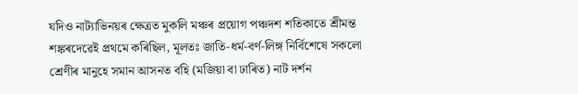যদিও নাট্যাভিনয়ৰ ক্ষেত্ৰত মুকলি মঞ্চৰ প্ৰয়োগ পঞ্চদশ শতিকাতে শ্ৰীমন্ত শঙ্কৰদেৱেই প্ৰথমে কৰিছিল, মূলতঃ জাতি-ধৰ্ম-বৰ্ণ-লিঙ্গ নিৰ্বিশেষে সকলো শ্ৰেণীৰ মানুহে সমান আসনত বহি (মজিয়া বা ঢাৰিত) নাট দৰ্শন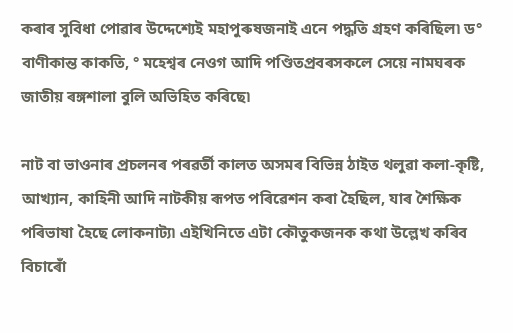কৰাৰ সুবিধা পোৱাৰ উদ্দেশ্যেই মহাপুৰুষজনাই এনে পদ্ধতি গ্ৰহণ কৰিছিল৷ ড° বাণীকান্ত কাকতি, ° মহেশ্বৰ নেওগ আদি পণ্ডিতপ্ৰবৰসকলে সেয়ে নামঘৰক জাতীয় ৰঙ্গশালা বুলি অভিহিত কৰিছে৷

নাট বা ভাওনাৰ প্ৰচলনৰ পৰৱৰ্তী কালত অসমৰ বিভিন্ন ঠাইত থলুৱা কলা-কৃষ্টি, আখ্যান, কাহিনী আদি নাটকীয় ৰূপত পৰিৱেশন কৰা হৈছিল, যাৰ শৈক্ষিক পৰিভাষা হৈছে লোকনাট্য৷ এইখিনিতে এটা কৌতুকজনক কথা উল্লেখ কৰিব বিচাৰোঁ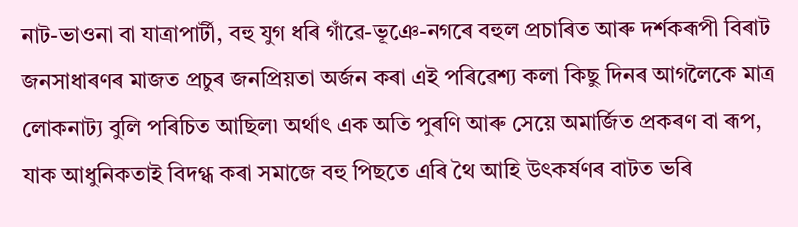নাট-ভাওনা বা যাত্ৰাপাৰ্টী, বহু যুগ ধৰি গাঁৱে-ভূঞে-নগৰে বহুল প্ৰচাৰিত আৰু দৰ্শকৰূপী বিৰাট জনসাধাৰণৰ মাজত প্ৰচুৰ জনপ্ৰিয়তা অৰ্জন কৰা এই পৰিৱেশ্য কলা কিছু দিনৰ আগলৈকে মাত্ৰ লোকনাট্য বুলি পৰিচিত আছিল৷ অৰ্থাৎ এক অতি পুৰণি আৰু সেয়ে অমাৰ্জিত প্ৰকৰণ বা ৰূপ, যাক আধুনিকতাই বিদগ্ধ কৰা সমাজে বহু পিছতে এৰি থৈ আহি উৎকৰ্ষণৰ বাটত ভৰি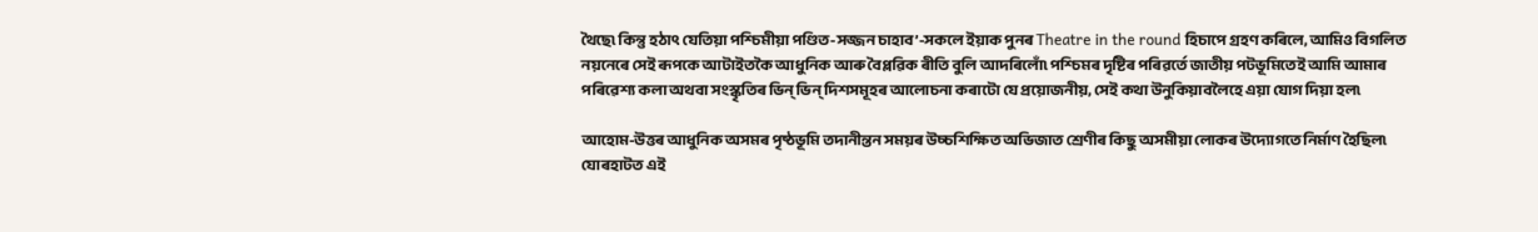থৈছে৷ কিন্তু হঠাৎ যেতিয়া পশ্চিমীয়া পণ্ডিত-সজ্জন চাহাব’-সকলে ইয়াক পুনৰ Theatre in the round হিচাপে গ্ৰহণ কৰিলে, আমিও বিগলিত নয়নেৰে সেই ৰূপকে আটাইতকৈ আধুনিক আৰু বৈপ্লৱিক ৰীতি বুলি আদৰিলোঁ৷ পশ্চিমৰ দৃষ্টিৰ পৰিৱৰ্তে জাতীয় পটভূমিতেই আমি আমাৰ পৰিৱেশ্য কলা অথবা সংস্কৃতিৰ ভিন্‌ ভিন্‌ দিশসমূহৰ আলোচনা কৰাটো যে প্ৰয়োজনীয়, সেই কথা উনুকিয়াবলৈহে এয়া যোগ দিয়া হল৷

আহোম-উত্তৰ আধুনিক অসমৰ পৃষ্ঠভূমি তদানীন্তন সময়ৰ উচ্চশিক্ষিত অভিজাত শ্ৰেণীৰ কিছু অসমীয়া লোকৰ উদ্যোগতে নিৰ্মাণ হৈছিল৷ যোৰহাটত এই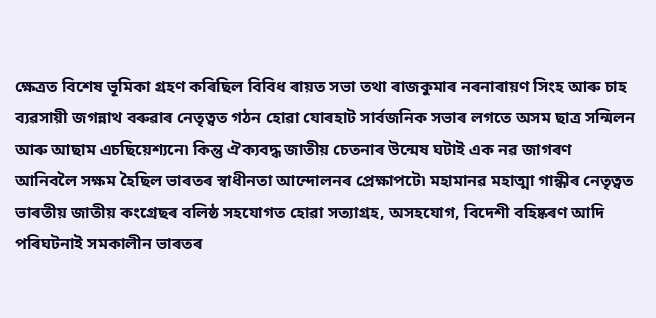ক্ষেত্ৰত বিশেষ ভূমিকা গ্ৰহণ কৰিছিল বিবিধ ৰায়ত সভা তথা ৰাজকুমাৰ নৰনাৰায়ণ সিংহ আৰু চাহ ব্যৱসায়ী জগন্নাথ বৰুৱাৰ নেতৃত্বত গঠন হোৱা যোৰহাট সাৰ্বজনিক সভাৰ লগতে অসম ছাত্ৰ সন্মিলন আৰু আছাম এচছিয়েশ্যনে‍৷ কিন্তু ঐক্যবদ্ধ জাতীয় চেতনাৰ উন্মেষ ঘটাই এক নৱ জাগৰণ আনিবলৈ সক্ষম হৈছিল ভাৰতৰ স্বাধীনতা আন্দোলনৰ প্ৰেক্ষাপটে৷ মহামানৱ মহাত্মা গান্ধীৰ নেতৃত্বত ভাৰতীয় জাতীয় কংগ্ৰেছৰ বলিষ্ঠ সহযোগত হোৱা সত্যাগ্ৰহ, অসহযোগ, বিদেশী বহিষ্কৰণ আদি পৰিঘটনাই সমকালীন ভাৰতৰ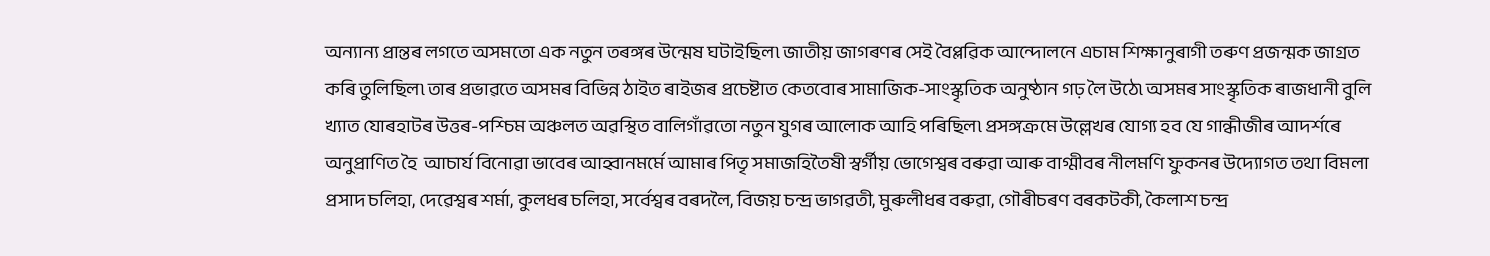অন্যান্য প্ৰান্তৰ লগতে অসমতো এক নতুন তৰঙ্গৰ উন্মেষ ঘটাইছিল৷ জাতীয় জাগৰণৰ সেই বৈপ্লৱিক আন্দোলনে এচাম শিক্ষানুৰাগী তৰুণ প্ৰজন্মক জাগ্ৰত কৰি তুলিছিল৷ তাৰ প্ৰভাৱতে অসমৰ বিভিন্ন ঠাইত ৰাইজৰ প্ৰচেষ্টাত কেতবোৰ সামাজিক-সাংস্কৃতিক অনুষ্ঠান গঢ় লৈ উঠে৷ অসমৰ সাংস্কৃতিক ৰাজধানী বুলি খ্যাত যোৰহাটৰ উত্তৰ-পশ্চিম অঞ্চলত অৱস্থিত বালিগাঁৱতো নতুন যুগৰ আলোক আহি পৰিছিল৷ প্ৰসঙ্গক্ৰমে উল্লেখৰ যোগ্য হব যে গান্ধীজীৰ আদৰ্শৰে অনুপ্ৰাণিত হৈ  আচাৰ্য বিনোৱা ভাবেৰ আহ্বানমৰ্মে আমাৰ পিতৃ সমাজহিতৈষী স্বৰ্গীয় ভোগেশ্বৰ বৰুৱা আৰু বাগ্মীবৰ নীলমণি ফুকনৰ উদ্যোগত তথা বিমলা প্ৰসাদ চলিহা, দেৱেশ্বৰ শৰ্মা, কুলধৰ চলিহা, সৰ্বেশ্বৰ বৰদলৈ, বিজয় চন্দ্ৰ ভাগৱতী, মুৰুলীধৰ বৰুৱা, গৌৰীচৰণ বৰকটকী, কৈলাশ চন্দ্ৰ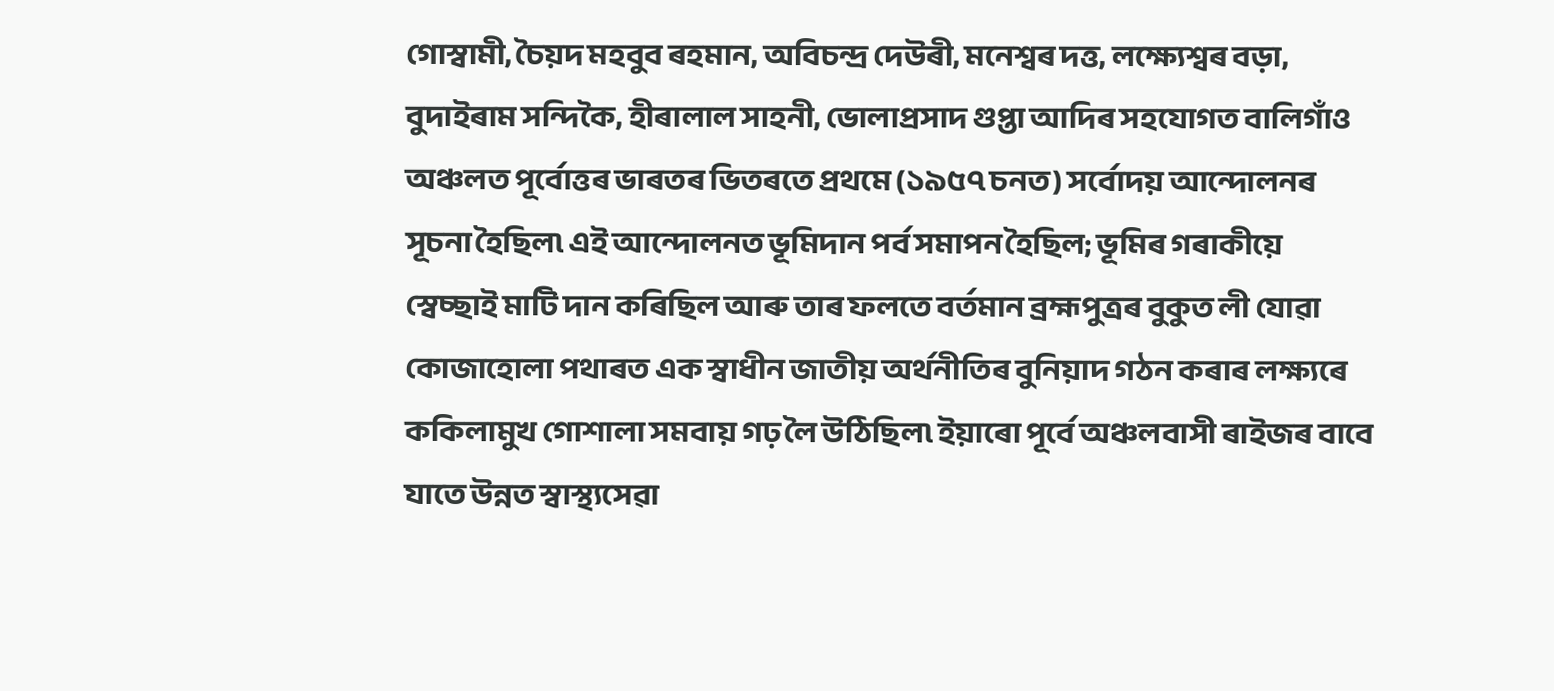গোস্বামী, চৈয়দ মহবুব ৰহমান, অবিচন্দ্ৰ দেউৰী, মনেশ্বৰ দত্ত, লক্ষ্যেশ্বৰ বড়া, বুদাইৰাম সন্দিকৈ, হীৰালাল সাহনী, ভোলাপ্ৰসাদ গুপ্তা আদিৰ সহযোগত বালিগাঁও অঞ্চলত পূৰ্বোত্তৰ ভাৰতৰ ভিতৰতে প্ৰথমে (১৯৫৭ চনত) সৰ্বোদয় আন্দোলনৰ সূচনা হৈছিল৷ এই আন্দোলনত ভূমিদান পৰ্ব সমাপন হৈছিল; ভূমিৰ গৰাকীয়ে স্বেচ্ছাই মাটি দান কৰিছিল আৰু তাৰ ফলতে বৰ্তমান ব্ৰহ্মপুত্ৰৰ বুকুত লী যোৱা কোজাহোলা পথাৰত এক স্বাধীন জাতীয় অৰ্থনীতিৰ বুনিয়াদ গঠন কৰাৰ লক্ষ্যৰে ককিলামুখ গোশালা সমবায় গঢ় লৈ উঠিছিল৷ ইয়াৰো পূৰ্বে অঞ্চলবাসী ৰাইজৰ বাবে যাতে উন্নত স্বাস্থ্যসেৱা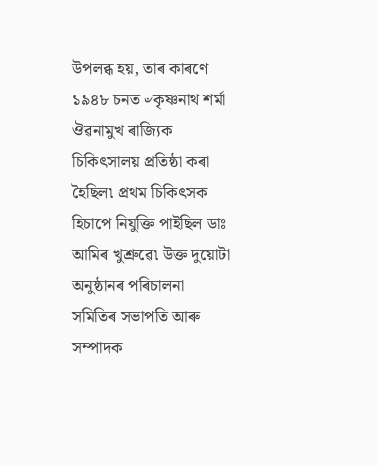উপলব্ধ হয়, তাৰ কাৰণে ১৯৪৮ চনত ৺কৃষ্ণনাথ শৰ্মা ঔৱনামুখ ৰাজ্যিক চিকিৎসালয় প্ৰতিষ্ঠা কৰা হৈছিল৷ প্ৰথম চিকিৎসক হিচাপে নিযুক্তি পাইছিল ডাঃ আমিৰ খুশ্ৰুৱে৷ উক্ত দুয়োটা অনুষ্ঠানৰ পৰিচালনা সমিতিৰ সভাপতি আৰু সম্পাদক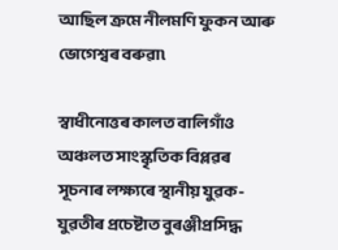আছিল ক্ৰমে নীলমণি ফুকন আৰু ভোগেশ্বৰ বৰুৱা৷

স্বাধীনোত্তৰ কালত বালিগাঁও অঞ্চলত সাংস্কৃতিক বিপ্লৱৰ সূচনাৰ লক্ষ্যৰে স্থানীয় যুৱক-যুৱতীৰ প্ৰচেষ্টাত বুৰঞ্জীপ্ৰসিদ্ধ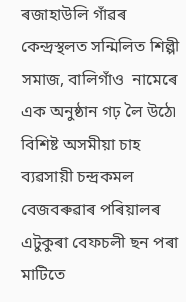ৰজাহাউলি গাঁৱৰ কেন্দ্ৰস্থলত সন্মিলিত শিল্পী সমাজ, বালিগাঁও  নামেৰে এক অনুষ্ঠান গঢ় লৈ উঠে৷ বিশিষ্ট অসমীয়া চাহ ব্যৱসায়ী চন্দ্ৰকমল বেজবৰুৱাৰ পৰিয়ালৰ এটুকুৰা বেফচলী ছন পৰা মাটিতে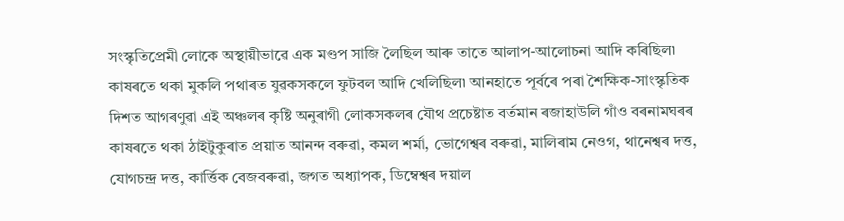সংস্কৃতিপ্ৰেমী লোকে অস্থায়ীভাৱে‍ এক মণ্ডপ সাজি লৈছিল আৰু তাতে আলাপ-আলোচনা আদি কৰিছিল৷ কাষৰতে থকা মুকলি পথাৰত যুৱকসকলে ফুটবল আদি খেলিছিল৷ আনহাতে পূৰ্বৰে পৰা শৈক্ষিক-সাংস্কৃতিক দিশত আগৰণুৱা এই অঞ্চলৰ কৃষ্টি অনুৰাগী লোকসকলৰ যৌথ প্ৰচেষ্টাত বৰ্তমান ৰজাহাউলি গাঁও বৰনামঘৰৰ কাষৰতে থকা ঠাইটুকুৰাত প্ৰয়াত আনন্দ বৰুৱা, কমল শৰ্মা, ভোগেশ্বৰ বৰুৱা, মালিৰাম নেওগ, থানেশ্বৰ দত্ত, যোগচন্দ্ৰ দত্ত, কাৰ্ত্তিক বেজবৰুৱা, জগত অধ্যাপক, ডিম্বেশ্বৰ দয়াল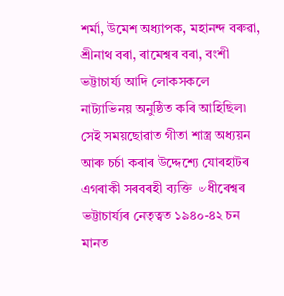শৰ্মা, উমেশ অধ্যাপক, মহানন্দ বৰুৱা, শ্ৰীনাথ বৰা, ৰামেশ্বৰ বৰা, বংশী ভট্টাচাৰ্য্য আদি লোকসকলে নাট্যাভিনয় অনুষ্ঠিত কৰি আহিছিল৷ সেই সময়ছোৱাত গীতা শাস্ত্ৰ অধ্যয়ন আৰু চৰ্চা কৰাৰ উদ্দেশ্যে যোৰহাটৰ এগৰাকী সৰবৰহী ব্যক্তি  ৺ধীৰেশ্বৰ ভট্টাচাৰ্য্যৰ নেতৃত্বত ১৯৪০-৪২ চন মানত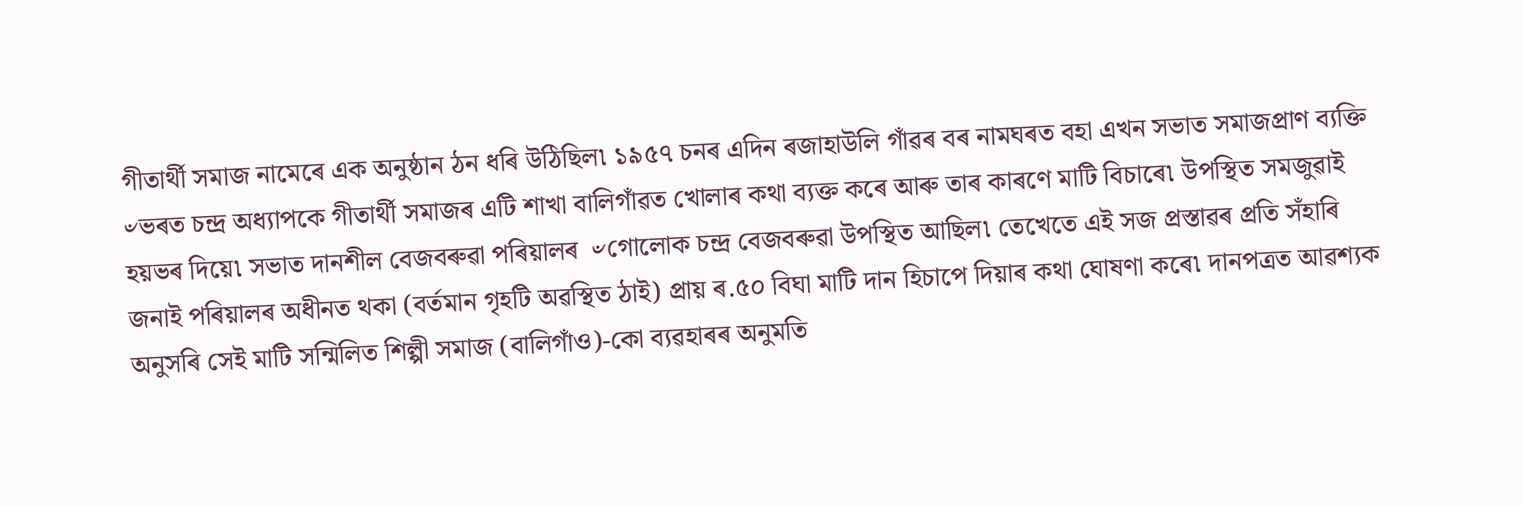গীতাৰ্থী সমাজ নামেৰে এক অনুষ্ঠান ঠন ধৰি উঠিছিল৷ ১৯৫৭ চনৰ এদিন ৰজাহাউলি গাঁৱৰ বৰ নামঘৰত বহা এখন সভাত সমাজপ্ৰাণ ব্যক্তি  ৺ভৰত চন্দ্ৰ অধ্যাপকে গীতাৰ্থী সমাজৰ এটি শাখা বালিগাঁৱত খোলাৰ কথা ব্যক্ত কৰে আৰু তাৰ কাৰণে মাটি বিচাৰে৷ উপস্থিত সমজুৱাই হয়ভৰ দিয়ে৷ সভাত দানশীল বেজবৰুৱা পৰিয়ালৰ  ৺গোলোক চন্দ্ৰ বেজবৰুৱা উপস্থিত আছিল৷ তেখেতে এই সজ প্ৰস্তাৱৰ প্ৰতি সঁহাৰি জনাই পৰিয়ালৰ অধীনত থকা (বৰ্তমান গৃহটি অৱস্থিত ঠাই) প্ৰায় ৰ.৫০ বিঘা মাটি দান হিচাপে দিয়াৰ কথা ঘোষণা কৰে৷ দানপত্ৰত আৱশ্যক অনুসৰি সেই মাটি সন্মিলিত শিল্পী সমাজ (বালিগাঁও)-কো ব্যৱহাৰৰ অনুমতি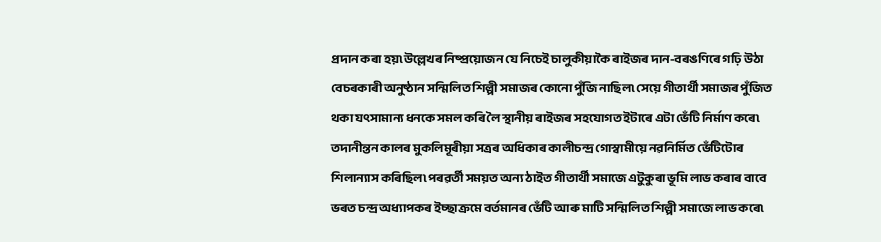প্ৰদান কৰা হয়৷ উল্লেখৰ নিষ্প্ৰয়োজন যে নিচেই চালুকীয়াকৈ ৰাইজৰ দান-বৰঙণিৰে গঢ়ি উঠা বেচৰকাৰী অনুষ্ঠান সন্মিলিত শিল্পী সমাজৰ কোনো পুঁজি নাছিল৷ সেয়ে গীতাৰ্থী সমাজৰ পুঁজিত থকা যৎসামান্য ধনকে সমল কৰি লৈ স্থানীয় ৰাইজৰ সহযোগত ইটাৰে এটা ভেঁটি নিৰ্মাণ কৰে৷ তদানীন্তন কালৰ মুকলিমূৰীয়া সত্ৰৰ অধিকাৰ কালীচন্দ্ৰ গোস্বামীয়ে নৱনিৰ্মিত ভেঁটিটোৰ শিলান্যাস কৰিছিল৷ পৰৱৰ্তী সময়ত অন্য ঠাইত গীতাৰ্থী সমাজে এটুকুৰা ভূমি লাভ কৰাৰ বাবে ভৰত চন্দ্ৰ অধ্যাপকৰ ইচ্ছাক্ৰমে বৰ্তমানৰ ভেঁটি আৰু মাটি সন্মিলিত শিল্পী সমাজে লাভ কৰে৷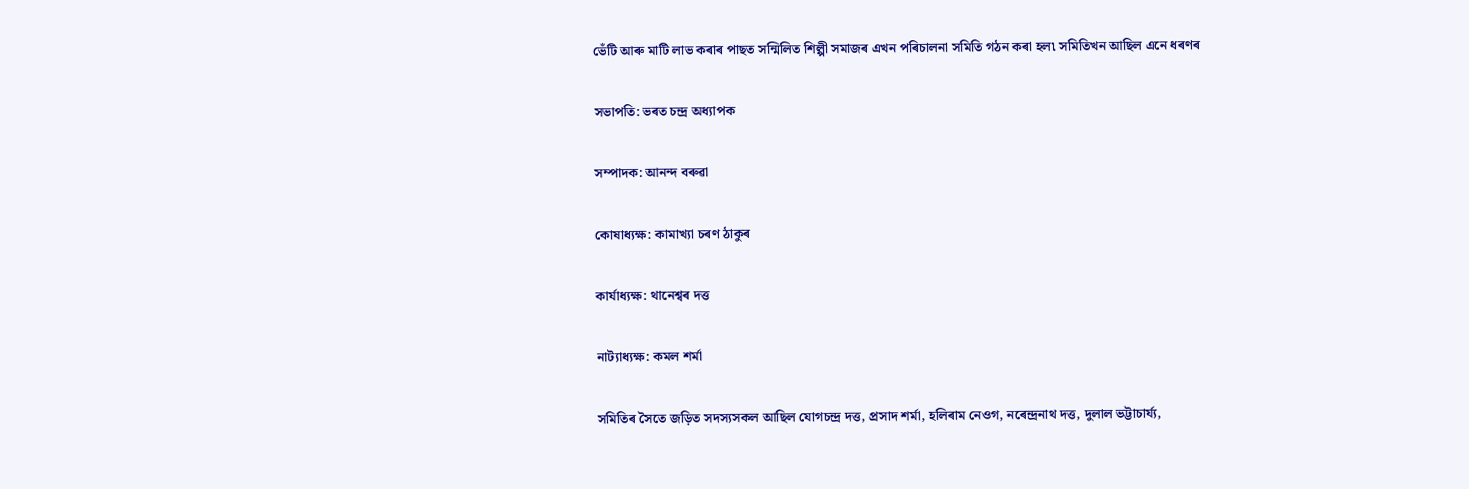ভেঁটি আৰু মাটি লাভ কৰাৰ পাছত সন্মিলিত শিল্পী সমাজৰ এখন পৰিচালনা সমিতি গঠন কৰা হল৷ সমিতিখন আছিল এনে ধৰণৰ

সভাপতি: ভৰত চন্দ্ৰ অধ্যাপক

সম্পাদক: আনন্দ বৰুৱা

কোষাধ্যক্ষ: কামাখ্যা চৰণ ঠাকুৰ

কাৰ্যাধ্যক্ষ: থানেশ্বৰ দত্ত

নাট্যাধ্যক্ষ: কমল শৰ্মা

সমিতিৰ সৈতে জড়িত সদস্যসকল আছিল যোগচন্দ্ৰ দত্ত, প্ৰসাদ শৰ্মা, হলিৰাম নেওগ, নৰেন্দ্ৰনাথ দত্ত, দুলাল ভট্টাচাৰ্য্য,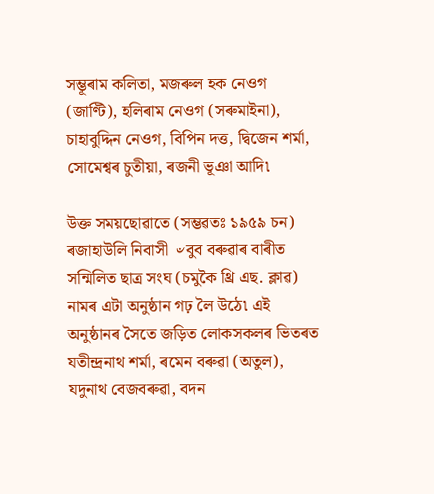সম্ভূৰাম কলিতা, মজৰুল হক নেওগ (জাণ্টি), হলিৰাম নেওগ (সৰুমাইনা), চাহাবুদ্দিন নেওগ, বিপিন দত্ত, দ্বিজেন শৰ্মা, সোমেশ্বৰ চুতীয়া, ৰজনী ভূঞা আদি৷

উক্ত সময়ছোৱাতে (সম্ভৱতঃ ১৯৫৯ চন) ৰজাহাউলি নিবাসী  ৺বুব বৰুৱাৰ বাৰীত সন্মিলিত ছাত্ৰ সংঘ (চমুকৈ থ্ৰি এছ. ক্লাৱ) নামৰ এটা অনুষ্ঠান গঢ় লৈ উঠে৷ এই অনুষ্ঠানৰ সৈতে জড়িত লোকসকলৰ ভিতৰত যতীন্দ্ৰনাথ শৰ্মা, ৰমেন বৰুৱা (অতুল), যদুনাথ বেজবৰুৱা, বদন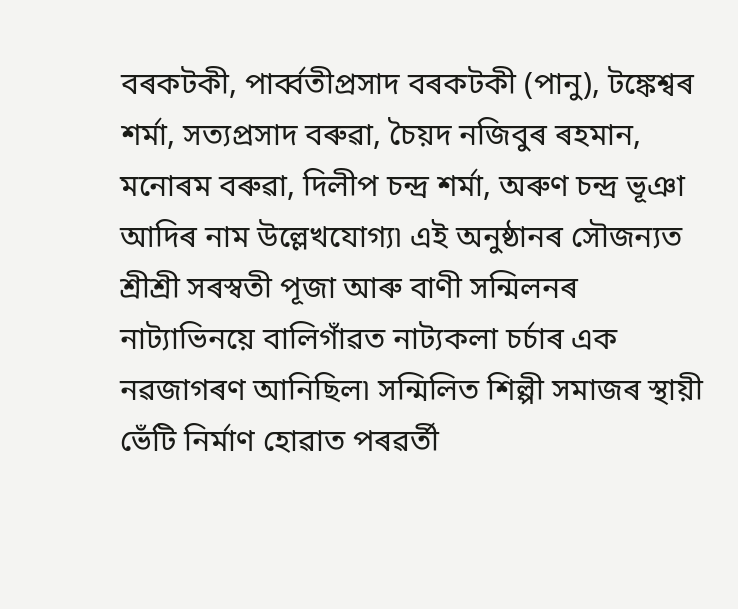বৰকটকী, পাৰ্ব্বতীপ্ৰসাদ বৰকটকী (পানু), টঙ্কেশ্বৰ শৰ্মা, সত্যপ্ৰসাদ বৰুৱা, চৈয়দ নজিবুৰ ৰহমান, মনোৰম বৰুৱা, দিলীপ চন্দ্ৰ শৰ্মা, অৰুণ চন্দ্ৰ ভূঞা আদিৰ নাম উল্লেখযোগ্য৷ এই অনুষ্ঠানৰ সৌজন্যত শ্ৰীশ্ৰী সৰস্বতী পূজা আৰু বাণী সন্মিলনৰ নাট্যাভিনয়ে বালিগাঁৱত নাট্যকলা চৰ্চাৰ এক নৱজাগৰণ আনিছিল৷ সন্মিলিত শিল্পী সমাজৰ স্থায়ী ভেঁটি নিৰ্মাণ হোৱাত পৰৱৰ্তী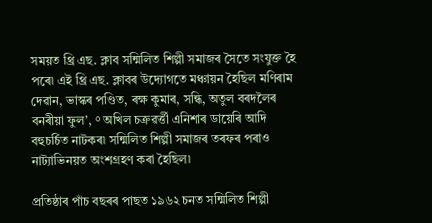সময়ত থ্ৰি এছ. ক্লাব সন্মিলিত শিল্পী সমাজৰ সৈতে সংযুক্ত হৈ পৰে৷ এই থ্ৰি এছ. ক্লাবৰ উদ্যোগতে মঞ্চায়ন হৈছিল মণিৰাম দেৱান, ভাস্কৰ পণ্ডিত, ৰক্ষ কুমাৰ, সন্ধি, অতুল বৰদলৈৰ বনৰীয়া ফুল’, ° অখিল চক্ৰৱৰ্ত্তী এনিশাৰ ডায়েৰি আদি বহুচৰ্চিত নাটকৰ৷ সন্মিলিত শিল্পী সমাজৰ তৰফৰ পৰাও নাট্যাভিনয়ত অংশগ্ৰহণ কৰা হৈছিল৷

প্ৰতিষ্ঠাৰ পাঁচ বছৰৰ পাছত ১৯৬২ চনত সন্মিলিত শিল্পী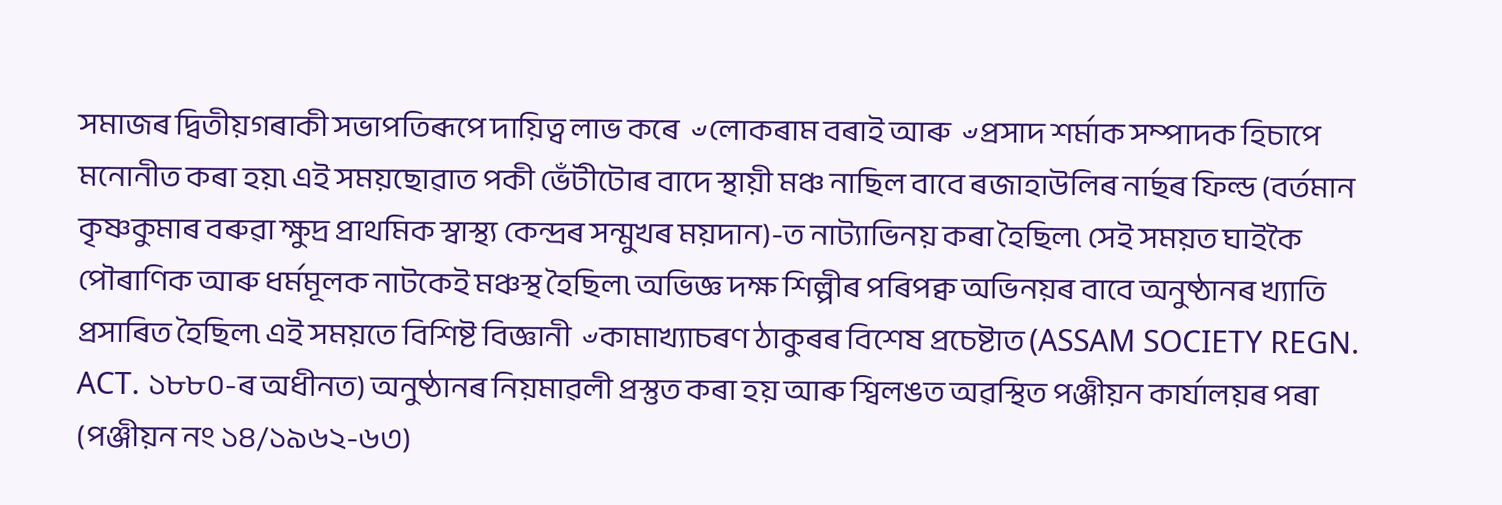সমাজৰ দ্বিতীয়গৰাকী সভাপতিৰূপে দায়িত্ব লাভ কৰে  ৺লোকৰাম বৰাই আৰু  ৺প্ৰসাদ শৰ্মাক সম্পাদক হিচাপে মনোনীত কৰা হয়৷ এই সময়ছোৱাত পকী ভেঁটীটোৰ বাদে স্থায়ী মঞ্চ নাছিল বাবে ৰজাহাউলিৰ নাৰ্ছৰ ফিল্ড (বৰ্তমান কৃষ্ণকুমাৰ বৰুৱা ক্ষুদ্ৰ প্ৰাথমিক স্বাস্থ্য কেন্দ্ৰৰ সন্মুখৰ ময়দান)-ত নাট্যাভিনয় কৰা হৈছিল৷ সেই সময়ত ঘাইকৈ পৌৰাণিক আৰু ধৰ্মমূলক নাটকেই মঞ্চস্থ হৈছিল৷ অভিজ্ঞ দক্ষ শিল্পীৰ পৰিপক্ব অভিনয়ৰ বাবে অনুষ্ঠানৰ খ্যাতি প্ৰসাৰিত হৈছিল৷ এই সময়তে বিশিষ্ট বিজ্ঞানী  ৺কামাখ্যাচৰণ ঠাকুৰৰ বিশেষ প্ৰচেষ্টাত (ASSAM SOCIETY REGN. ACT. ১৮৮০-ৰ অধীনত) অনুষ্ঠানৰ নিয়মাৱলী প্ৰস্তুত কৰা হয় আৰু শ্বিলঙত অৱস্থিত পঞ্জীয়ন কাৰ্যালয়ৰ পৰা (পঞ্জীয়ন নং ১৪/১৯৬২-৬৩)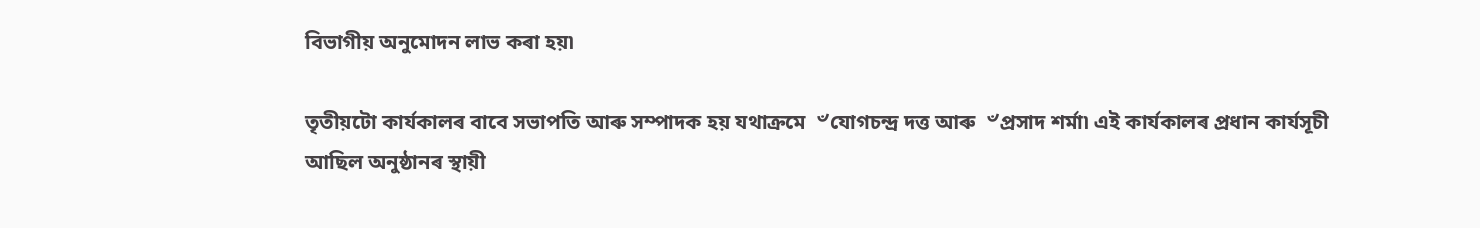বিভাগীয় অনুমোদন লাভ কৰা হয়৷

তৃতীয়টো কাৰ্যকালৰ বাবে সভাপতি আৰু সম্পাদক হয় যথাক্ৰমে  ৺যোগচন্দ্ৰ দত্ত আৰু  ৺প্ৰসাদ শৰ্মা৷ এই কাৰ্যকালৰ প্ৰধান কাৰ্যসূচী আছিল অনুষ্ঠানৰ স্থায়ী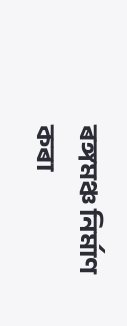ৰঙ্গমঞ্চ নিৰ্মাণ কৰা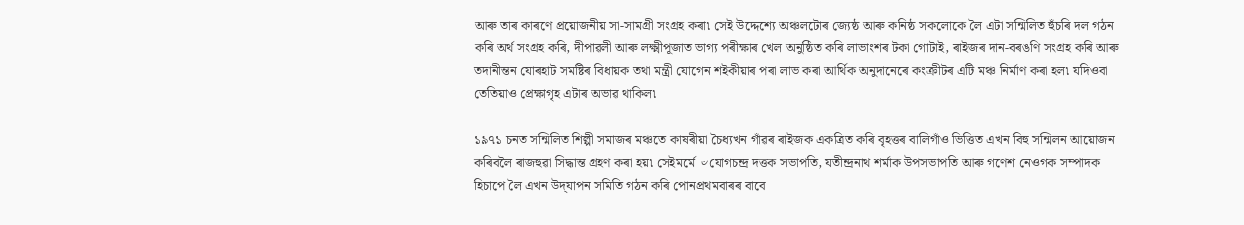আৰু তাৰ কাৰণে প্ৰয়োজনীয় সা-সামগ্ৰী সংগ্ৰহ কৰা৷ সেই উদ্দেশ্যে অঞ্চলটোৰ জ্যেষ্ঠ আৰু কনি‍ষ্ঠ সকলোকে লৈ এটা সন্মিলিত হুঁচৰি দল গঠন কৰি অৰ্থ সংগ্ৰহ কৰি, দীপাৱলী আৰু লক্ষ্মীপূজাত ভাগ্য পৰীক্ষাৰ খেল অনুষ্ঠিত কৰি লাভাংশৰ টকা গোটাই, ৰাইজৰ দান-বৰঙণি সংগ্ৰহ কৰি আৰু তদানীন্তন যোৰহাট সমষ্টিৰ বিধায়ক তথা মন্ত্ৰী যোগেন শইকীয়াৰ পৰা লাভ কৰা আৰ্থিক অনুদানেৰে কংক্ৰীটৰ এটি মঞ্চ নিৰ্মাণ কৰা হল৷ যদিওবা তেতিয়াও প্ৰেক্ষাগৃহ এটাৰ অভাৱ থাকিল৷

১৯৭১ চনত সন্মিলিত শিল্পী সমাজৰ মঞ্চতে কাষৰীয়া চৈধ্যখন গাঁৱৰ ৰাইজক একত্ৰিত কৰি বৃহত্তৰ বালিগাঁও ভিত্তিত এখন বিহু সন্মিলন আয়োজন কৰিবলৈ ৰাজহুৱা সিদ্ধান্ত গ্ৰহণ কৰা হয়৷ সেইমৰ্মে  ৺যোগচন্দ্ৰ দত্তক সভাপতি, যতীন্দ্ৰনাথ শৰ্মাক উপসভাপতি আৰু গণেশ নেওগক সম্পাদক হিচাপে লৈ এখন উদ্‌যাপন সমিতি গঠন কৰি পোনপ্ৰথমবাৰৰ বাবে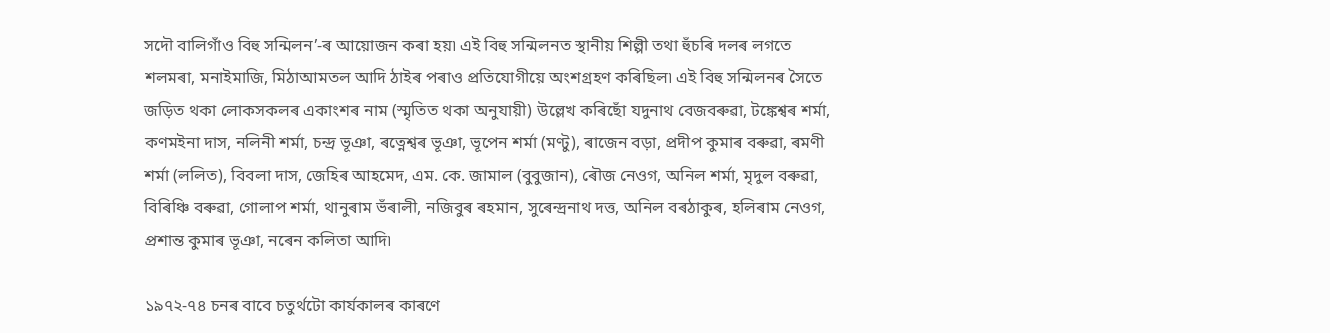সদৌ বালিগাঁও বিহু সন্মিলন’-ৰ আয়োজন কৰা হয়৷ এই বিহু সন্মিলনত স্থানীয় শিল্পী তথা হুঁচৰি দলৰ লগতে শলমৰা, মনাইমাজি, মিঠাআমতল আদি ঠাইৰ পৰাও প্ৰতিযোগীয়ে অংশগ্ৰহণ কৰিছিল৷ এই বিহু সন্মিলনৰ সৈতে জড়িত থকা লোকসকলৰ একাংশৰ নাম (স্মৃতিত থকা অনুযায়ী) উল্লেখ কৰিছোঁ যদুনাথ বেজবৰুৱা, টঙ্কেশ্বৰ শৰ্মা, কণমইনা দাস, নলিনী শৰ্মা, চন্দ্ৰ ভূঞা, ৰত্নেশ্বৰ ভূঞা, ভূপেন শৰ্মা (মণ্টু), ৰাজেন বড়া, প্ৰদীপ কুমাৰ বৰুৱা, ৰমণী শৰ্মা (ললিত), বিবলা দাস, জেহিৰ আহমেদ, এম. কে. জামাল (বুবুজান), ৰৌজ নেওগ, অনিল শৰ্মা, মৃদুল বৰুৱা, বিৰিঞ্চি বৰুৱা, গোলাপ শৰ্মা, থানুৰাম ভঁৰালী, নজিবুৰ ৰহমান, সুৰেন্দ্ৰনাথ দত্ত, অনিল বৰঠাকুৰ, হলিৰাম নেওগ, প্ৰশান্ত কুমাৰ ভূঞা, নৰেন কলিতা আদি৷

১৯৭২-৭৪ চনৰ বাবে চতুৰ্থটো কাৰ্যকালৰ কাৰণে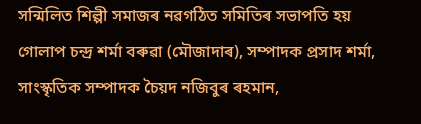সন্মিলিত শিল্পী সমাজৰ নৱগঠিত সমিতিৰ সভাপতি হয় গোলাপ চন্দ্ৰ শৰ্মা বৰুৱা (মৌজাদাৰ), সম্পাদক প্ৰসাদ শৰ্মা, সাংস্কৃতিক সম্পাদক চৈয়দ নজিবুৰ ৰহমান,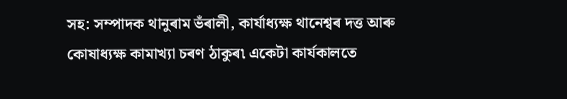সহ: সম্পাদক থানুৰাম ভঁৰালী, কাৰ্যাধ্যক্ষ থানেশ্বৰ দত্ত আৰু কোষাধ্যক্ষ কামাখ্যা চৰণ ঠাকুৰ৷ একেটা কাৰ্যকালতে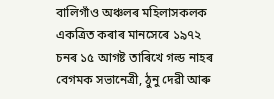বালিগাঁও অঞ্চলৰ মহিলাসকলক একত্ৰিত কৰাৰ মানসেৰে ১৯৭২ চনৰ ১৫ আগষ্ট তাৰিখে গল্ড নাহৰ বেগমক সভানেত্ৰী, ঠুনু দেৱী আৰু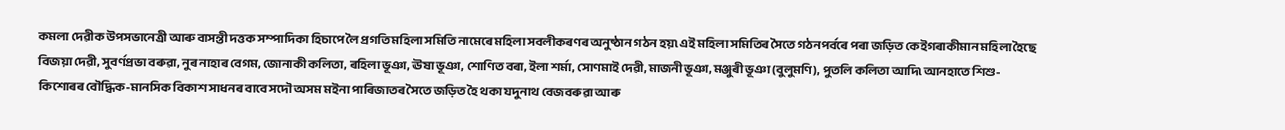কমলা দেৱীক উপসভানেত্ৰী আৰু বাসন্তী দত্তক সম্পাদিকা হিচাপে লৈ প্ৰগতি মহিলা সমিতি নামেৰে মহিলা সবলীকৰণৰ অনুষ্ঠান গঠন হয়৷ এই মহিলা সমিতিৰ সৈতে গঠনপৰ্বৰে পৰা জড়িত কেইগৰাকীমান মহিলা হৈছে বিজয়া দেৱী, সুবৰ্ণপ্ৰভা বৰুৱা, নুৰ নাহাৰ বেগম, জোনাকী কলিতা, ৰহিলা ভূঞা, ঊষা ভূঞা, শোণিত বৰা, ইলা শৰ্মা, সোণমাই দেৱী, মাজনী ভূঞা, মঞ্জুৰী ভূঞা (বুলুমণি), পুতলি কলিতা আদি৷ আনহাতে শিশু-কিশোৰৰ বৌদ্ধিক-মানসিক বিকাশ সাধনৰ বাবে সদৌ অসম মইনা পাৰিজাতৰ সৈতে জড়িত হৈ থকা যদুনাথ বেজবৰুৱা আৰু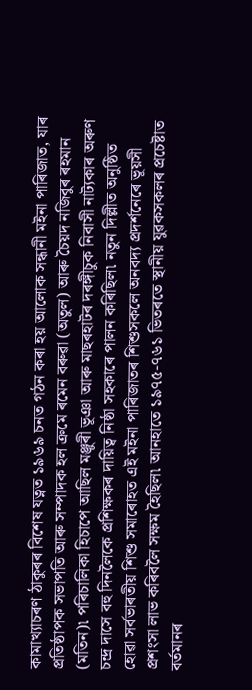কামাখ্যাচৰণ ঠাকুৰৰ বিশেষ যত্নত ১৯৬৯ চনত গঠন কৰা হয় আলোক সন্ধানী মইনা পাৰিজাত, যাৰ প্ৰতিষ্ঠাপক সভাপতি আৰু সম্পাদক হল ক্ৰমে ৰমেন বৰুৱা (অতুল) আৰু চৈয়দ নজিবুৰ ৰহমান (মতিন)৷ পৰিচালিকা হিচাপে আছিল মঞ্জুৰী ভূঞা আৰু মাছৰহাটৰ দৰঙ্গীচুক নিবাসী নাট্যকাৰ অৰুণ চন্দ্ৰ দাসে বহু দিনলৈকে প্ৰশিক্ষকৰ দায়িত্ব নিষ্ঠা সহকাৰে পালন কৰিছিল৷ নতুন দিল্লীত অনুষ্ঠিত হোৱা সৰ্বভাৰতীয় শিশু সমাৰোহত এই মইনা পাৰিজাতৰ শিশুসকলে অনবদ্য প্ৰদৰ্শনেৰে ভূয়সী প্ৰশংসা লাভ কৰিবলৈ সক্ষম হৈছিল৷ আনহাতে ১৯৭৫-৭৬১ ভিতৰতে স্থানীয় যুৱকসকলৰ প্ৰচেষ্টাত বৰ্তমানৰ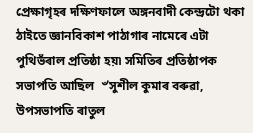প্ৰেক্ষাগৃহৰ দক্ষিণফালে অঙ্গনবাদী কেন্দ্ৰটো থকা ঠাইতে জ্ঞানবিকাশ পাঠাগাৰ নামেৰে এটা পুথিভঁৰাল প্ৰতিষ্ঠা হয়৷ সমিতিৰ প্ৰতিষ্ঠাপক সভাপতি আছিল  ৺সুশীল কুমাৰ বৰুৱা, উপসভাপতি ৰাতুল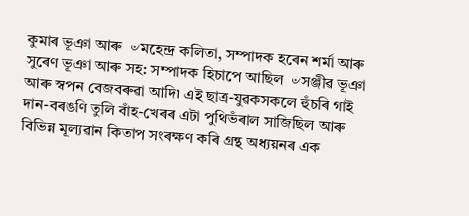কুমাৰ ভূঞা আৰু  ৺মহেন্দ্ৰ কলিতা, সম্পাদক হৰেন শৰ্মা আৰু সুৰেণ ভূঞা আৰু সহ: সম্পাদক হিচাপে আছিল  ৺সঞ্জীৱ ভূঞা আৰু স্বপন বেজবৰুৱা আদি৷ এই ছাত্ৰ-যুৱকসকলে হুঁচৰি গাই দান-বৰঙণি তুলি বাঁহ-খেৰৰ এটা পুথিভঁৰাল সাজিছিল আৰু বিভিন্ন মূল্যৱান কিতাপ সংৰক্ষণ কৰি গ্ৰন্থ অধ্যয়নৰ এক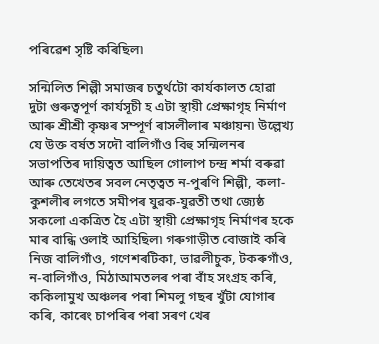পৰিৱেশ সৃষ্টি কৰিছিল৷

সন্মিলিত শিল্পী সমাজৰ চতুৰ্থটো কাৰ্যকালত হোৱা দুটা গুৰুত্বপূৰ্ণ কাৰ্যসূচী হ এটা স্থায়ী প্ৰেক্ষাগৃহ নিৰ্মাণ আৰু শ্ৰীশ্ৰী কৃষ্ণৰ সম্পূৰ্ণ ৰাসলীলাৰ মঞ্চায়ন৷ উল্লেখ্য যে উক্ত বৰ্ষত সদৌ বালিগাঁও বিহু সন্মিলনৰ সভাপতিৰ দায়িত্বত আছিল গোলাপ চন্দ্ৰ শৰ্মা বৰুৱা আৰু তেখেতৰ সবল নেতৃত্বত ন-পুৰণি শিল্পী, কলা-কুশলীৰ লগতে সমীপৰ যুৱক-যুৱতী তথা জ্যেষ্ঠ সকলো একত্ৰিত হৈ এটা স্থায়ী প্ৰেক্ষাগৃহ নিৰ্মাণৰ হকে মাৰ বান্ধি ওলাই আহিছিল৷ গৰুগাড়ীত বোজাই কৰি নিজ বালিগাঁও, গণেশৰটিকা, ভাৱলীচুক, টকৰুগাঁও, ন-বালিগাঁও, মিঠাআমতলৰ পৰা বাঁহ সংগ্ৰহ কৰি, ককিলামুখ অঞ্চলৰ পৰা শিমলু গছৰ খুঁটা যোগাৰ কৰি, কাৰেং চাপৰিৰ পৰা সৰণ খেৰ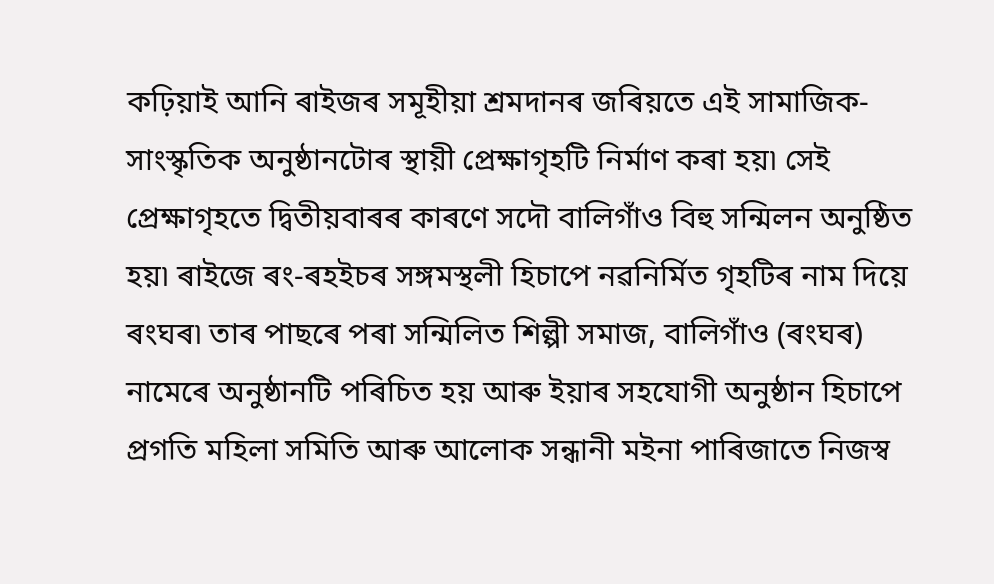কঢ়িয়াই আনি ৰাইজৰ সমূহীয়া শ্ৰমদানৰ জৰিয়তে এই সামাজিক-সাংস্কৃতিক অনুষ্ঠানটোৰ স্থায়ী প্ৰেক্ষাগৃহটি নিৰ্মাণ কৰা হয়৷ সেই প্ৰেক্ষাগৃহতে দ্বিতীয়বাৰৰ কাৰণে সদৌ বালিগাঁও বিহু সন্মিলন অনুষ্ঠিত হয়৷ ৰাইজে ৰং-ৰহইচৰ সঙ্গমস্থলী হিচাপে নৱনিৰ্মিত গৃহটিৰ নাম দিয়ে ৰংঘৰ৷ তাৰ পাছৰে পৰা সন্মিলিত শিল্পী সমাজ, বালিগাঁও (ৰংঘৰ)  নামেৰে অনুষ্ঠানটি পৰিচিত হয় আৰু ইয়াৰ সহযোগী অনুষ্ঠান হিচাপে প্ৰগতি মহিলা সমিতি আৰু আলোক সন্ধানী মইনা পাৰিজাতে নিজস্ব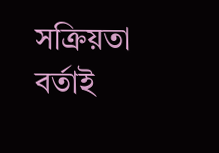সক্ৰিয়তা বৰ্তাই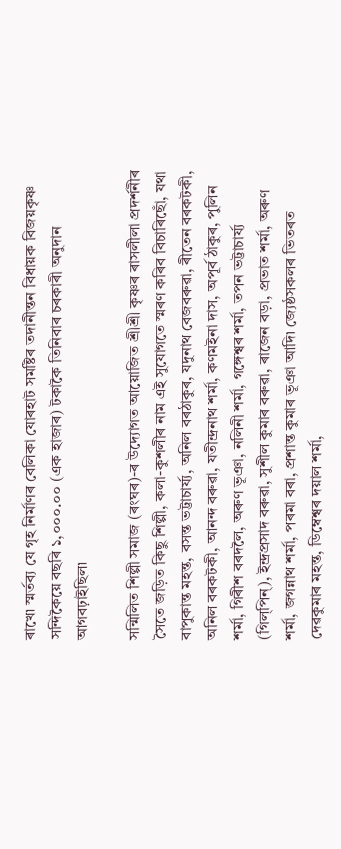ৰাখে৷ স্মৰ্তব্য যে গৃহ নিৰ্মাণৰ বেলিকা যোৰহাট সমষ্টিৰ তদানীন্তন বিধায়ক বিজয়কৃষ্ণ সন্দিকৈয়ে বছৰি ১,০০০.০০ (এক হাজাৰ) টকাকৈ তিনিবাৰ চৰকাৰী অনুদান আগবঢ়াইছিল৷

সন্মিলিত শিল্পী সমাজ (ৰংঘৰ)-ৰ উদ্যোগত আয়োজিত শ্ৰীশ্ৰী কৃষ্ণৰ ৰাসলীলা প্ৰদৰ্শনীৰ সৈতে জড়িত কিছু শিল্পী, কলা-কুশলীৰ নাম এই সুযোগতে স্মৰণ কৰিব বিচাৰিছোঁ, যথা  বাপুকান্ত মহন্ত, বসন্ত ভট্টাচাৰ্য্য, অনিল বৰঠাকুৰ, যদুনাথ বেজবৰুৱা, ৰীতেন বৰকটকী, অনিল বৰকটকী, আনন্দ বৰুৱা, যতীন্দ্ৰনাথ শৰ্মা, কণমইনা দাস, অপূৰ্ব ঠাকুৰ, পুলিন শৰ্মা, গিৰীশ বৰদলৈ, অৰুণ ভূঞা, নলিনী শৰ্মা, গঙ্গেশ্বৰ শৰ্মা, তপন ভট্টাচাৰ্য্য (গিল্‌পিন্‌), ইন্দ্ৰপ্ৰসাদ বৰুৱা, সুশীল কুমাৰ বৰুৱা, ৰাজেন বড়া, প্ৰভাত শৰ্মা, অৰুণ শৰ্মা, জগন্নাথ শৰ্মা, পৰমা বৰা, প্ৰশান্ত কুমাৰ ভূঞা আদি৷ জ্যেষ্ঠসকলৰ ভিতৰত দেৱকুমাৰ মহন্ত, ডিম্বেশ্বৰ দয়াল শৰ্মা,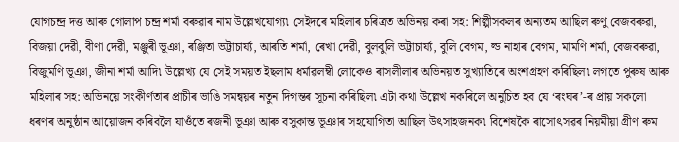যোগচন্দ্ৰ দত্ত আৰু গোলাপ চন্দ্ৰ শৰ্মা বৰুৱাৰ নাম উল্লেখযোগ্য৷ সেইদৰে মহিলাৰ চৰিত্ৰত অভিনয় কৰা সহ: শিল্পীসকলৰ অন্যতম আছিল ৰুণু বেজবৰুৱা, বিজয়া দেৱী, বীণা দেৱী, মঞ্জুৰী ভূঞা, ৰঞ্জিতা ভট্টাচাৰ্য্য, আৰতি শৰ্মা, ৰেখা দেৱী, বুলবুলি ভট্টাচাৰ্য্য, বুলি বেগম, ল্ড নাহাৰ বেগম, মামণি শৰ্মা, বেজবৰুৱা, বিজুমণি ভূঞা, জীনা শৰ্মা আদি৷ উল্লেখ্য যে সেই সময়ত ইছলাম ধৰ্মাৱলম্বী লোকেও ৰাসলীলাৰ অভিনয়ত সুখ্যাতিৰে অংশগ্ৰহণ কৰিছিল৷ লগতে পুৰুষ আৰু মহিলাৰ সহ: অভিনয়ে সংকীৰ্ণতাৰ প্ৰাচীৰ ভাঙি সমন্বয়ৰ নতুন দিগন্তৰ সূচনা কৰিছিল৷ এটা কথা উল্লেখ নকৰিলে অনুচিত হব যে ‘ৰংঘৰ’-ৰ প্ৰায় সকলো ধৰণৰ অনুষ্ঠান আয়োজন কৰিবলৈ যাওঁতে ৰজনী ভূঞা আৰু বসুকান্ত ভূঞাৰ সহযোগিতা আছিল উৎসাহজনক৷ বিশেষকৈ ৰাসোৎসৱৰ নিয়মীয়া গ্ৰীণ ৰুম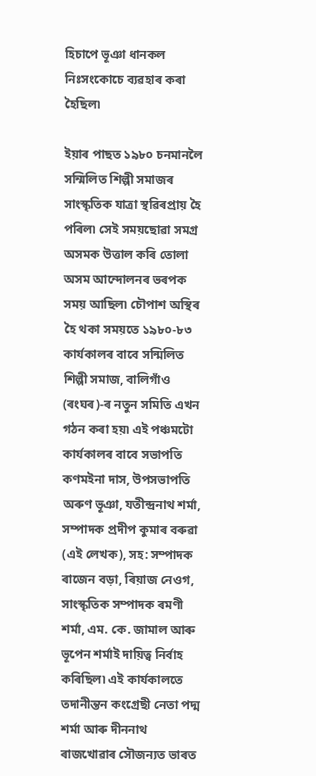হিচাপে ভূঞা ধানকল নিঃসংকোচে ব্যৱহাৰ কৰা হৈছিল৷

ইয়াৰ পাছত ১৯৮০ চনমানলৈ সন্মিলিত শিল্পী সমাজৰ সাংস্কৃতিক যাত্ৰা স্থৱিৰপ্ৰায় হৈ পৰিল৷ সেই সময়ছোৱা সমগ্ৰ অসমক উত্তাল কৰি তোলা অসম আন্দোলনৰ ভৰপক সময় আছিল৷ চৌপাশ অস্থিৰ হৈ থকা সময়তে ১৯৮০-৮৩ কাৰ্যকালৰ বাবে সন্মিলিত শিল্পী সমাজ, বালিগাঁও (ৰংঘৰ)-ৰ নতুন সমিতি এখন গঠন কৰা হয়৷ এই পঞ্চমটো কাৰ্যকালৰ বাবে সভাপতি কণমইনা দাস, উপসভাপতি অৰুণ ভূঞা, যতীন্দ্ৰনাথ শৰ্মা, সম্পাদক প্ৰদীপ কুমাৰ বৰুৱা (এই লেখক), সহ: সম্পাদক ৰাজেন বড়া, ৰিয়াজ নেওগ, সাংস্কৃতিক সম্পাদক ৰমণী শৰ্মা, এম. কে. জামাল আৰু ভূপেন শৰ্মাই দায়িত্ব নিৰ্বাহ কৰিছিল৷ এই কাৰ্যকালতে তদানীন্তন কংগ্ৰেছী নেতা পদ্ম শৰ্মা আৰু দীননাথ ৰাজখোৱাৰ সৌজন্যত ভাৰত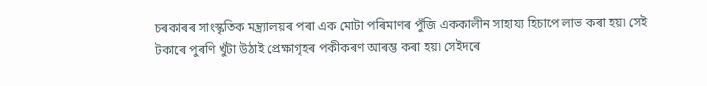চৰকাৰৰ সাংস্কৃতিক মন্ত্ৰ্যালয়ৰ পৰা এক মোটা পৰিমাণৰ পুঁজি এককালীন সাহায্য হিচাপে লাভ কৰা হয়৷ সেই টকাৰে পুৰণি খুঁটা উঠাই প্ৰেক্ষাগৃহৰ পকীকৰণ আৰম্ভ কৰা হয়৷ সেইদৰে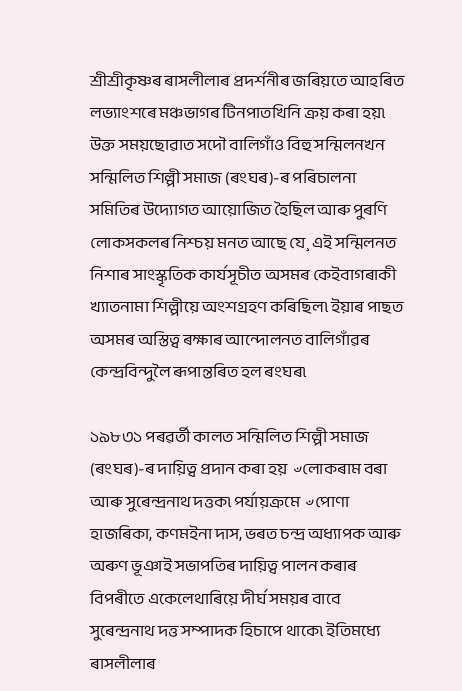শ্ৰীশ্ৰীকৃষ্ণৰ ৰাসলীলাৰ প্ৰদৰ্শনীৰ জৰিয়তে আহৰিত লভ্যাংশৰে মঞ্চভাগৰ টিনপাতখিনি ক্ৰয় কৰা হয়৷ উক্ত সময়ছোৱাত সদৌ বালিগাঁও বিহু সন্মিলনখন সন্মিলিত শিল্পী সমাজ (ৰংঘৰ)-ৰ পৰিচালনা সমিতিৰ উদ্যোগত আয়োজিত হৈছিল আৰু পুৰণি লোকসকলৰ নিশ্চয় মনত আছে যে¸ এই সন্মিলনত নিশাৰ সাংস্কৃতিক কাৰ্যসূচীত অসমৰ কেইবাগৰাকী খ্যাতনামা শিল্পীয়ে অংশগ্ৰহণ কৰিছিল৷ ইয়াৰ পাছত অসমৰ অস্তিত্ব ৰক্ষাৰ আন্দোলনত বালিগাঁৱৰ কেন্দ্ৰবিন্দুলৈ ৰূপান্তৰিত হল ৰংঘৰ৷

১৯৮৩১ পৰৱৰ্তী কালত সন্মিলিত শিল্পী সমাজ (ৰংঘৰ)-ৰ দায়িত্ব প্ৰদান কৰা হয়  ৺লোকৰাম বৰা আৰু সুৰেন্দ্ৰনাথ দত্তক৷ পৰ্যায়ক্ৰমে  ৺পোণা হাজৰিকা, কণমইনা দাস, ভৰত চন্দ্ৰ অধ্যাপক আৰু অৰুণ ভূঞাই সভাপতিৰ দায়িত্ব পালন কৰাৰ বিপৰীতে একেলেথাৰিয়ে দীৰ্ঘ সময়ৰ বাবে সুৰেন্দ্ৰনাথ দত্ত সম্পাদক হিচাপে থাকে৷ ইতিমধ্যে ৰাসলীলাৰ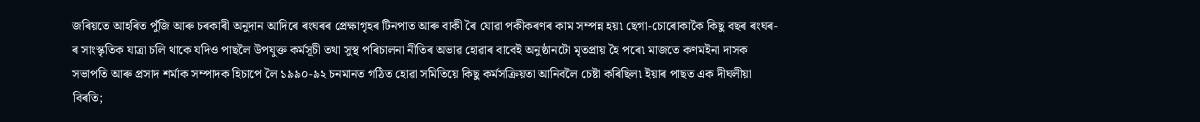জৰিয়তে আহৰিত পুঁজি আৰু চৰকাৰী অনুদান আদিৰে ৰংঘৰৰ প্ৰেক্ষাগৃহৰ টিনপাত আৰু বাকী ৰৈ যোৱা পকীকৰণৰ কাম সম্পন্ন হয়৷ ছে‍গা-চোৰোকাকৈ কিছু বছৰ ৰংঘৰ-ৰ সাংস্কৃতিক যাত্ৰা চলি থাকে যদিও পাছলৈ উপযুক্ত কৰ্মসূচী তথা সুস্থ পৰিচালনা নীতিৰ অভাৱ হোৱাৰ বাবেই অনুষ্ঠানটো মৃতপ্ৰায় হৈ পৰে৷ মাজতে কণমইনা দাসক সভাপতি আৰু প্ৰসাদ শৰ্মাক সম্পাদক হিচাপে লৈ ১৯৯০-৯২ চনমানত গঠিত হোৱা সমিতিয়ে কিছু কৰ্মসক্ৰিয়তা আনিবলৈ চেষ্টা কৰিছিল৷ ইয়াৰ পাছত এক দীঘলীয়া বিৰতি;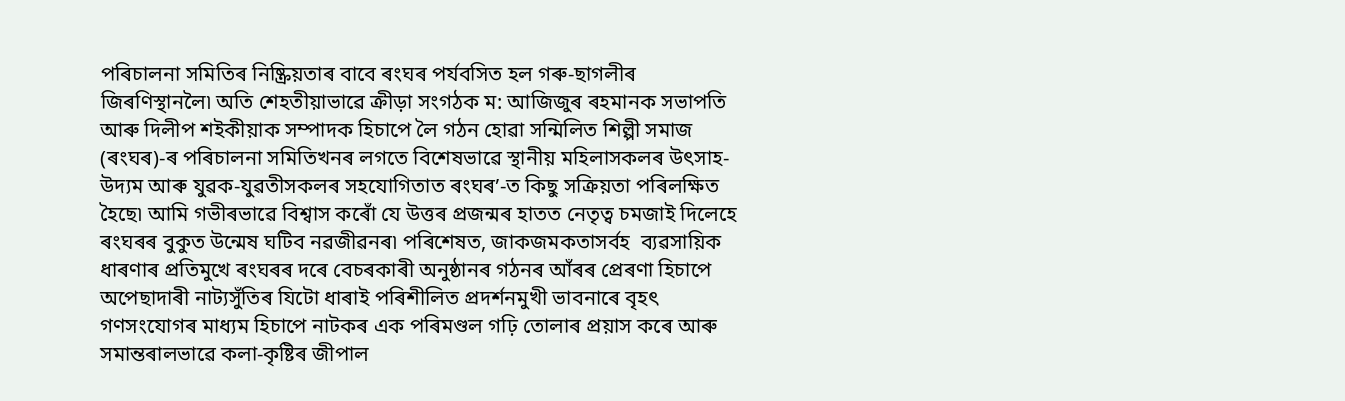পৰিচালনা সমিতিৰ নিষ্ক্ৰি‍য়তাৰ বাবে ৰংঘৰ পৰ্যবসিত হল গৰু-ছাগলীৰ জিৰণি‍স্থানলৈ৷ অতি শেহতীয়াভাৱে‍ ক্ৰীড়া সংগঠক ম: আজিজুৰ ৰহমানক সভাপতি আৰু দিলীপ শইকীয়াক সম্পাদক হিচাপে লৈ গঠন হোৱা সন্মিলিত শিল্পী সমাজ (ৰংঘৰ)-ৰ পৰিচালনা সমিতিখনৰ লগতে বিশেষভাৱে‍ স্থানীয় মহিলাসকলৰ উৎসাহ-উদ্যম আৰু যুৱক-যুৱতীসকলৰ সহযোগিতাত ৰংঘৰ’-ত কিছু সক্ৰিয়তা পৰিলক্ষিত হৈছে৷ আমি গভীৰভাৱে‍ বিশ্বাস কৰোঁ যে উত্তৰ প্ৰজন্মৰ হাতত নেতৃত্ব চমজাই দিলেহে ৰংঘৰৰ বুকুত উন্মেষ ঘটিব নৱজীৱনৰ৷ পৰিশেষত, জাকজমকতাসৰ্বহ  ব্যৱসায়িক ধাৰণাৰ প্ৰতিমুখে ৰংঘৰৰ দৰে বেচৰকাৰী অনুষ্ঠানৰ গঠনৰ আঁৰৰ প্ৰেৰণা হিচাপে অপেছাদাৰী নাট্যসুঁতিৰ যিটো ধাৰাই পৰিশীলিত প্ৰদৰ্শনমুখী ভাবনাৰে বৃহৎ গণসংযোগৰ মাধ্যম হিচাপে নাটকৰ এক পৰিমণ্ডল গঢ়ি তোলাৰ প্ৰয়াস কৰে আৰু সমান্তৰালভাৱে কলা-কৃষ্টিৰ জীপাল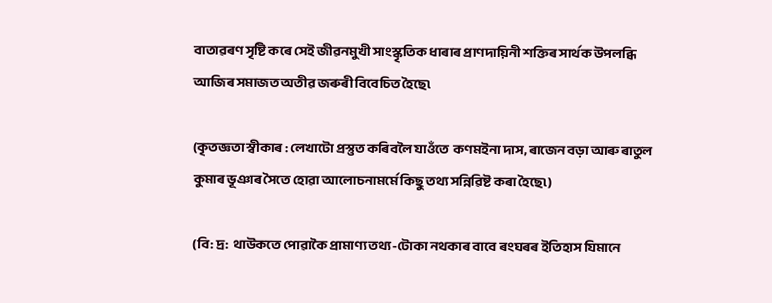বাতাৱৰণ সৃষ্টি কৰে সেই জীৱনমুখী সাংস্কৃতিক ধাৰাৰ প্ৰাণদায়িনী শক্তিৰ সাৰ্থক উপলব্ধি আজিৰ সমাজত অতীৱ জৰুৰী বিবেচিত হৈছে৷

(কৃতজ্ঞতা স্বীকাৰ : লেখাটো প্ৰস্তুত কৰিবলৈ যাওঁতে  কণমইনা দাস, ৰাজেন বড়া আৰু ৰাতুল কুমাৰ ভূঞাৰ সৈতে হোৱা আলোচনামৰ্মে কিছু তথ্য সন্নিৱিষ্ট কৰা হৈছে৷)

(বি: দ্ৰ:  থাউকতে পোৱাকৈ প্ৰামাণ্য তথ্য-টোকা নথকাৰ বাবে ৰংঘৰৰ ইতিহাস যিমানে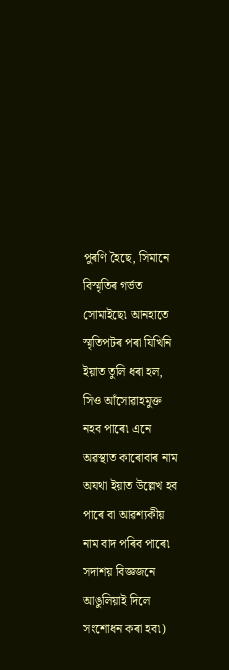পুৰণি হৈছে, সিমানে বিস্মৃতিৰ গৰ্ভত সোমাইছে৷ আনহাতে স্মৃতিপটৰ পৰা যিখিনি ইয়াত তুলি ধৰা হল, সিও আঁসোৱাহমুক্ত নহব পাৰে৷ এনে অৱস্থাত কাৰোবাৰ নাম অযথা ইয়াত উল্লেখ হব পাৰে বা আৱশ্যকীয় নাম বাদ পৰিব পাৰে৷ সদাশয় বিজ্ঞজনে আঙুলিয়াই দিলে সংশোধন কৰা হব৷)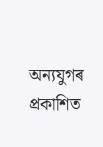অন্যযুগৰ প্ৰকাশিত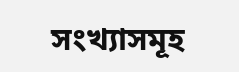সংখ্যাসমূহ